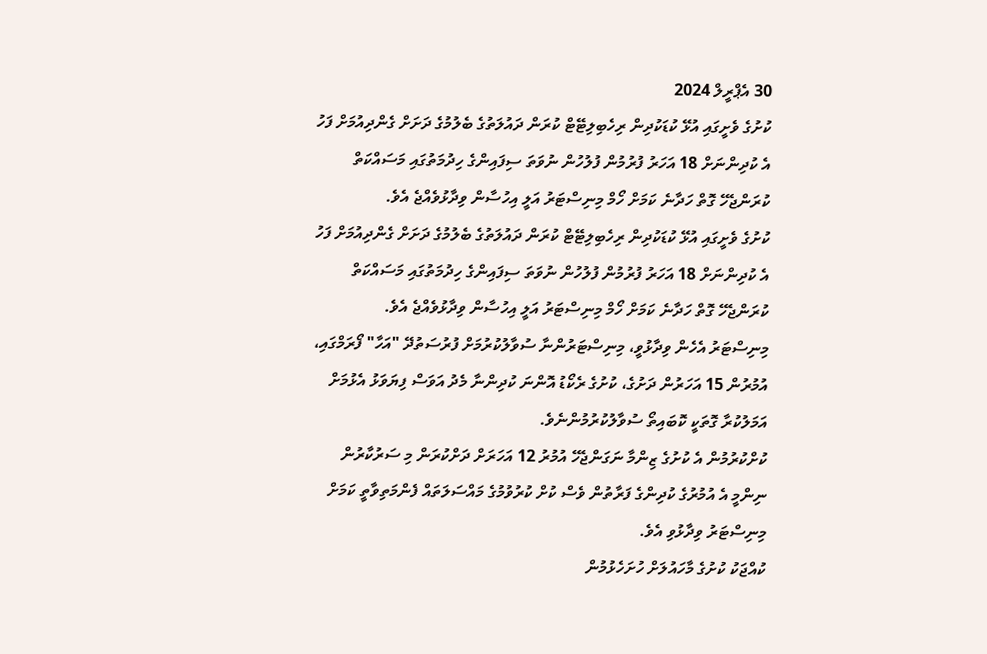30 އެޕްރީލް 2024
ކުށުގެ ވެށީގައި އުޅޭ ކުޑަކުދިން ރިހެބިލިޓޭޓް ކުރަން ދައުލަތުގެ ބެލުމުގެ ދަށަށް ގެންދިއުމަށް ފަހު އެ ކުދިންނަށް 18 އަހަރު ފުރުމުން ފުލުހުން ނުވަތަ ސިފައިންގެ ހިދުމަތުގައި މަސައްކަތް ކުރަންޖެހޭ ގޮތް ހަދާނެ ކަމަށް ހޯމް މިނިސްޓަރު އަލީ އިހުސާން ވިދާޅުވެއްޖެ އެވެ.
ކުށުގެ ވެށީގައި އުޅޭ ކުޑަކުދިން ރިހެބިލިޓޭޓް ކުރަން ދައުލަތުގެ ބެލުމުގެ ދަށަށް ގެންދިއުމަށް ފަހު އެ ކުދިންނަށް 18 އަހަރު ފުރުމުން ފުލުހުން ނުވަތަ ސިފައިންގެ ހިދުމަތުގައި މަސައްކަތް ކުރަންޖެހޭ ގޮތް ހަދާނެ ކަމަށް ހޯމް މިނިސްޓަރު އަލީ އިހުސާން ވިދާޅުވެއްޖެ އެވެ.
މިނިސްޓަރު އެހެން ވިދާޅުވީ، މިނިސްޓަރުންނާ ސުވާލުކުރުމަށް ފުރުސަތުދޭ "އަހާ" ފޯރަމްގައި، އުމުރުން 15 އަހަރުން ދަށުގެ، ކުށުގެ ރެކޯޑު އޮންނަ ކުދިންނާ މެދު އަވަސް ފިޔަވަޅު އެޅުމަށް އަމަލުކުރާ ގޮތަކީ ކޮބައިތޯ ސުވާލުކުރުމުންނެވެ.
ކުށްކުރުމުން އެ ކުށުގެ ޒިންމާ ނަގަންޖެހޭ އުމުރު 12 އަހަރަށް ދަށްކުރަން މި ސަރުކާރުން ނިންމީ އެ އުމުރުގެ ކުދިންގެ ފަރާތުން ވެސް ކުށް ކުރުވުމުގެ މައްސަލަތައް ފެންމަތިވާތީ ކަމަށް މިނިސްޓަރު ވިދާޅުވި އެވެ.
ކުއްޖަކު ކުށުގެ މާހައުލަށް ހުށަހެޅުމުން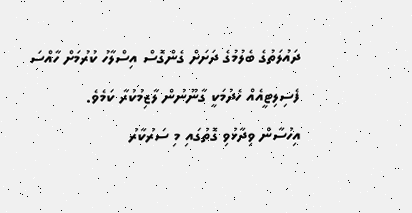ދައުލަތުގެ ބެލުމުގެ ދަށަށް ގެންގޮސް އިސްލާހު ކުރުމަށް ހާއްސަ ފެސިލިޓީއެއް ހެދުމަކީ ގާނޫނުން ލާޒިމުކުރާ ކަމެވެ.
އިހުސާން ވިދާޅުވި ގޮތުގައި މި ސަރުކާރު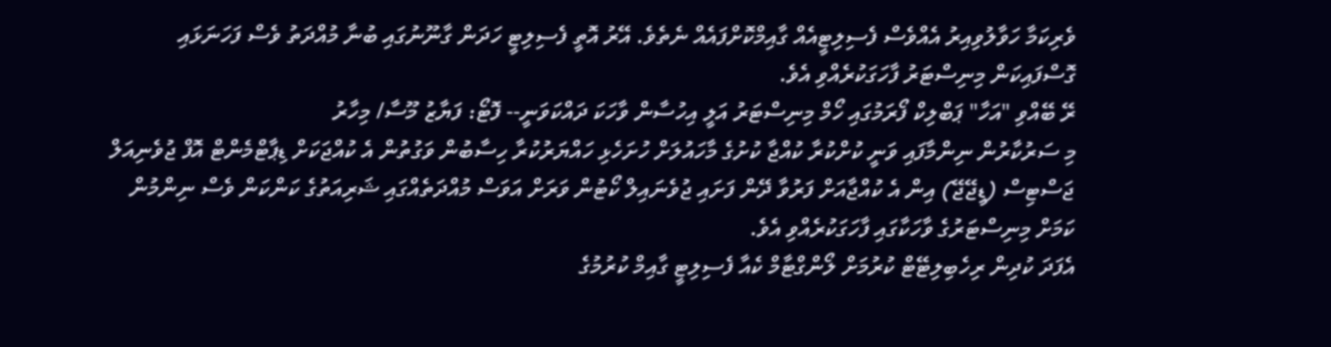ވެރިކަމާ ހަވާލުވިއިރު އެއްވެސް ފެސިލިޓީއެއް ގާއިމްކޮށްފައެއް ނެތެވެ. އޭރު އޮތީ ފެސިލިޓީ ހަދަން ގާނޫނުގައި ބުނާ މުއްދަތު ވެސް ފަހަނަޅައި ގޮސްފައިކަން މިނިސްޓަރު ފާހަގަކުރެއްވި އެވެ.
ރޭ ބޭއްވި "އަހާ" ޕަބްލިކް ފޯރަމުގައި ހޯމް މިނިސްޓަރު އަލީ އިހުސާން ވާހަކަ ދައްކަވަނީ-- ފޮޓޯ: ފަޔާޒު މޫސާ/ މިހާރު
މި ސަރުކާރުން ނިންމާފައި ވަނީ ކުށްކުރާ ކުއްޖާ ކުށުގެ މާހައުލަށް ހުށަހެޅި ހައްޔަރުކުރާ ހިސާބުން ވަގުތުން އެ ކުއްޖަކަށް ޑިޕާޓްމެންޓް އޮފް ޖުވެނިއަލް ޖަސްޓިސް (ޑީޖޭޖޭ) އިން އެ ކުއްޖާއަށް ފަރުވާ ދޭން ފަށައި ޖުވެނައިލް ކޯޓުން ވަރަށް އަވަސް މުއްދަތެއްގައި ޝަރިއަތުގެ ކަންކަން ވެސް ނިންމުން ކަމަށް މިނިސްޓަރުގެ ވާހަކާގައި ފާހަގަކުރެއްވި އެވެ.
އެފަދަ ކުދިން ރިހެބިލިޓޭޓް ކުރުމަށް ލޯންގްޓާމް ކެއާ ފެސިލިޓީ ގާއިމް ކުރުމުގެ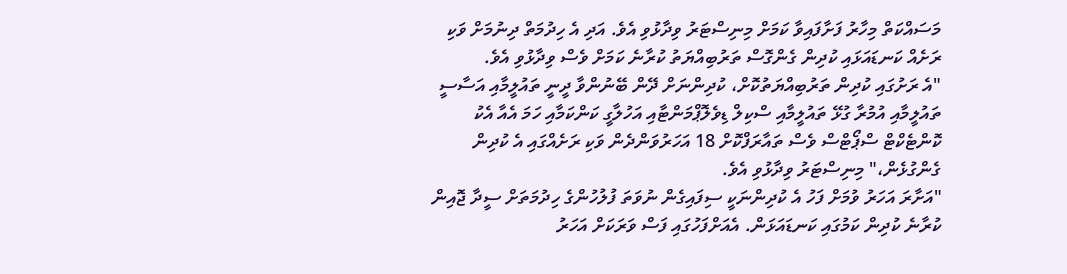މަސައްކަތް މިހާރު ފަށާފައިވާ ކަމަށް މިނިސްޓަރު ވިދާޅުވި އެވެ. އަދި އެ ހިދުމަތް ދިނުމަށް ވަކި ރަށެއް ކަނޑައަޅައި ކުދިން ގެންގޮސް ތަރުބިއްޔަތު ކުރާނެ ކަމަށް ވެސް ވިދާޅުވި އެވެ.
"އެ ރަށުގައި ކުދިން ތަރުބިއްޔަތުކޮށް، ކުދިންނަށް ދޭން ބޭނުންވާ ދީނީ ތައުލީމާއި އަސާސީ ތައުލީމާއި އުމުރާ ގުޅޭ ތައުލީމާއި ސްކިލް ޑިވެލޮޕްމަންޓާއި އަހުލާގީ ކަންކަމާއި ހަމަ އެއާ އެކު ކޮންޓެކްޓް ސްޕޯޓްސް ވެސް ތައާރަފްކޮށް 18 އަހަރުވަންދެން ވަކި ރަށެއްގައި އެ ކުދިން ގެންގުޅެން،" މިނިސްޓަރު ވިދާޅުވި އެވެ.
"އަށާރަ އަހަރު ވުމަށް ފަހު އެ ކުދިންނަކީ ސިފައިގެން ނުވަތަ ފުލުހުންގެ ހިދުމަތަށް ސީދާ ޖޮއިން ކުރާނެ ކުދިން ކަމުގައި ކަނޑައަޅަން. އެއަށްފަހުގައި ފަސް ވަރަކަށް އަހަރު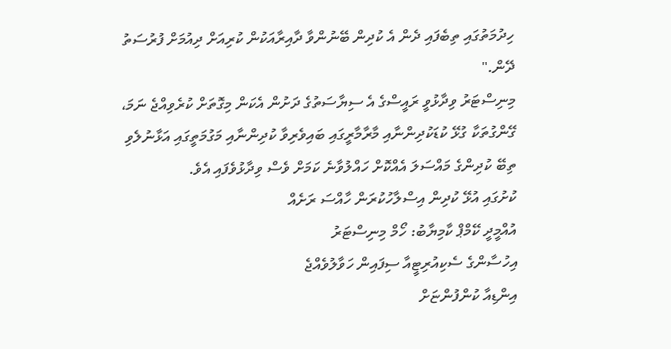ހިދުމަތުގައި ތިބެފައި ދެން އެ ކުދިން ބޭނުންވާ ދާއިރާއަކުން ކުރިއަށް ދިއުމަށް ފުރުސަތު ދޭން."
މިނިސްޓަރު ވިދާޅުވީ ރައީސްގެ އެ ސިޔާސަތުގެ ދަށުން އެކަން މިގޮތަށް ކުރެވިއްޖެ ނަމަ، ގޭންގުތަކާ ގުޅޭ ކުޑަކުދިންނާއި މާރާމާރީގައި ބައިވެރިވާ ކުދިންނާއި މަގުމަތީގައި އަޅާނުލެވި ތިބޭ ކުދިންގެ މައްސަލަ އެއްކޮށް ހައްލުވާނެ ކަމަށް ވެސް ވިދާޅުވެފައި އެވެ.
ކުށުގައި އުޅޭ ކުދިން އިސްލާހުކުރަން ހާއްސަ ރަށެއް
އުއްމީދީ ކޭމްޕް ކާމިޔާބު: ހޯމް މިނިސްޓަރު
އިހުސާންގެ ސެކިއުރިޓީއާ ސިފައިން ހަވާލުވެއްޖެ
އިންޑިއާ ކުންފުންޏަށް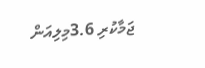ޖަމާކުރި 3.6މިލިއަން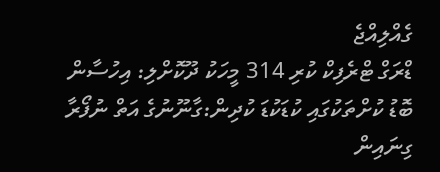ގެއްލިއްޖެ
ޑްރަގް ޓްރެފިކް ކުރި 314 މީހަކު ދޫކޮށްލި: އިހުސާން
ބޮޑު ކުށްތަކުގައި ކުޑަކުޑަ ކުދިން:ގާނޫނުގެ އަތް ނުފޯރާ
ގިނައިން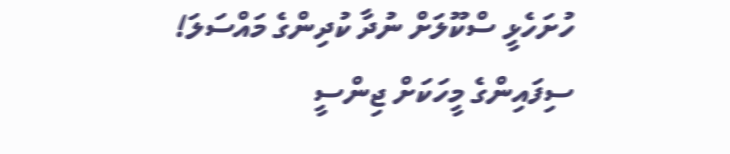ހުށަހެޅީ ސްކޫލަށް ނުދާ ކުދިންގެ މައްސަލަ!
ސިފައިންގެ މީހަކަށް ޖިންސީ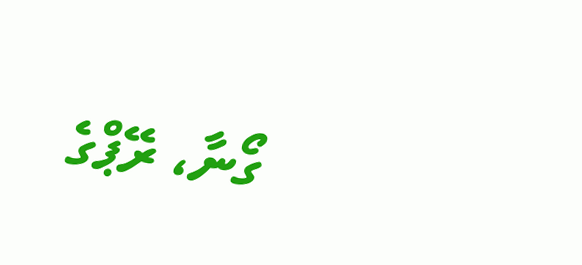ގޯނާ، ރޭޕްގެ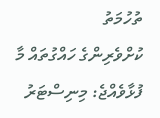ތުހުމަތު
ކުށްވެރިންގެ ހައްގުތައް މާ ފުޅާވެއްޖެ: މިނިސްޓަރު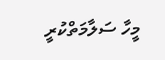މީހާ ސަލާމަތްކުރީ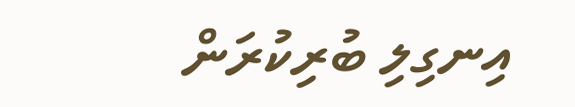އިނގިލި ބުރިކުރަން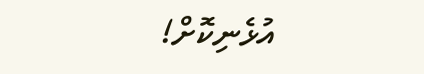އުޅެނިކޮށް!